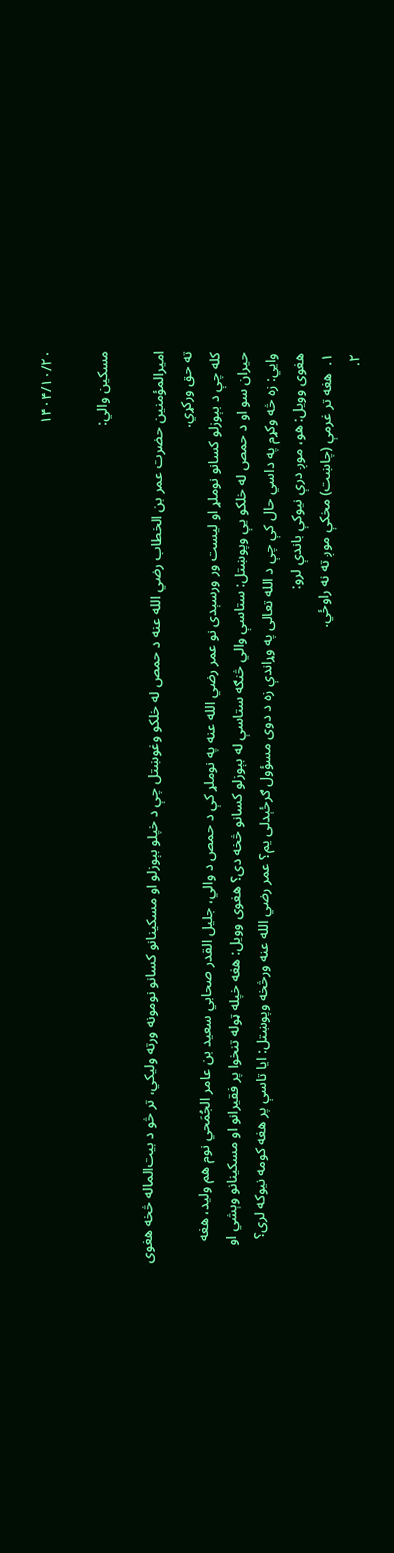۱۴۰۴/۱۰/۲۰

مسکين والي:

امیرالمؤمنین حضرت عمر بن الخطاب رضي الله عنه د حمص له خلکو وغوښتل چې د خپلو بېوزلو او مسکينانو کسانو نومونه ورته ولیکي، تر څو د بیت‌الماله څخه هغوی ته حق ورکړي.
کله چې د بېوزلو کسانو نوملړ او ليست ور ورسېدی نو عمر رضي الله عنه په نوملړ کې د حمص د والي، جلیل القدر صحابي سعید بن عامر الجُمَحي نوم هم ولید، هغه حيران سو او د حمص له خلکو يې وپوښتل: ستاسې والي څنګه ستاسې له بېوزلو کسانو څخه دی؟ هغوی وویل: هغه خپله ټوله تنخوا پر فقیرانو او مسکینانو وېشي او وایي: زه څه وکړم په داسي حال کې چې د الله تعالی په وړاندې زه د دوی مسؤول ګرځېدلی یم؟ عمر رضي الله عنه ورڅخه وپوښتل: ایا تاسې پر هغه کومه نيوکه لری؟ هغوی وویل: هو، موږ درې نيوکې باندې لرو:
۱.  هغه تر غرمې (چاښت) مخکې موږ ته نه راوځي.
۲.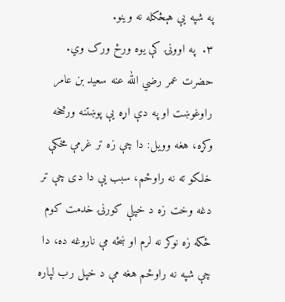په شپه یې هېڅکله نه وینو.
۳.  په اوونۍ کې یوه ورځ ورک وي.
حضرت عمر رضي الله عنه سعید بن عامر راوغوښت او په دې اړه يې پوښتنه ورڅخه وکړه، هغه وویل: دا چې زه تر غرمې مخکې خلکو ته نه راوځم، سبب یې دا دی چې تر دغه وخت زه د خپلې کورنۍ خدمت کوم ځکه زه نوکر نه لرم او ښځه مې ناروغه ده، دا چې شپه نه راوځم هغه مې د خپل رب لپاره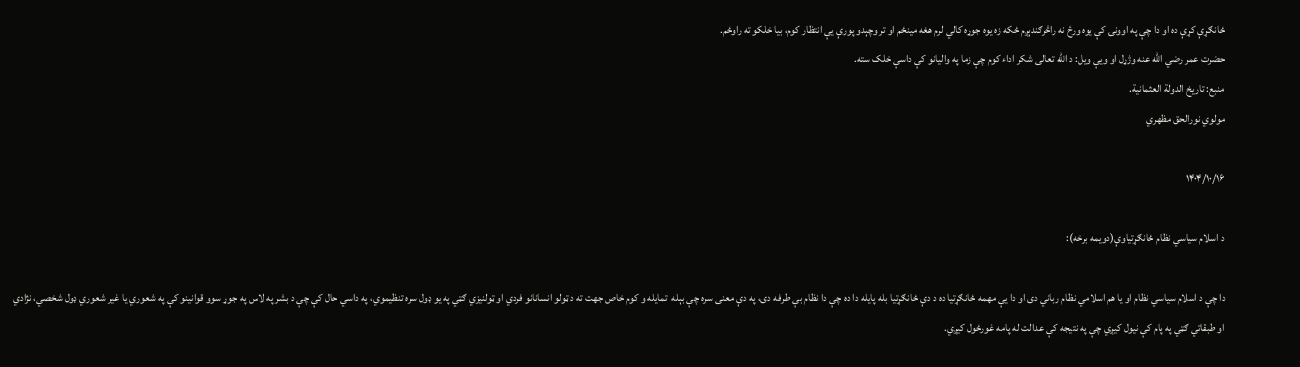ځانګړې کړې ده او دا چې په اوونۍ کې یوه ورځ نه راڅرګندېږم ځکه زه يوه جوړه کالي لرم هغه مینځم او تر وچېدو پورې يې انتظار کوم، بیا خلکو ته راوځم.
حضرت عمر رضي الله عنه وژړل او ویې ویل: د الله تعالی شکر اداء کوم چې زما په والیانو کې داسې خلک سته.
منبع: تاريخ الدولة العثمانية.
مولوي نورالحق مظهري

۱۴۰۴/۱۰/۱۶

د اسلام سياسي نظام ځانګړتياوې(دويمه برخه):

دا چې د اسلام سياسي نظام او يا هم اسلامي نظام رباني دی او دا يې مهمه ځانګړتيا ده د دې ځانګړتيا بله پايله دا ده چې دا نظام بې طرفه دی، په دې معنی سره چې بېله  تمايله و کوم خاص جهت ته د ټولو انسانانو فردي او ټولنيزي ګټي په يو ډول سره تنظيموي، په داسي حال کې چې د بشر په لاس په جوړ سوو قوانينو کې په شعوري يا غير شعوري ډول شخصي، نژادي او طبقاتي ګټي په پام کې نيول کيږي چې په نتيجه کې عدالت له پامه غورځول کيږي.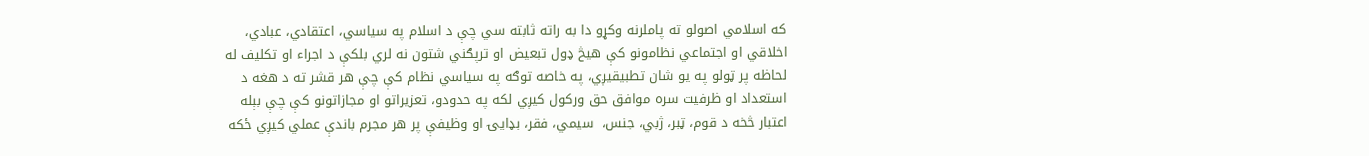که اسلامي اصولو ته پاملرنه وکړو دا به راته ثابته سي چې د اسلام په سياسي، اعتقادي، عبادي، اخلاقي او اجتماعي نظامونو کې هيڅ ډول تبعيض او ترپګني شتون نه لري بلکې د اجراء او تکليف له لحاظه پر ټولو په يو شان تطبيقيږي، په خاصه توګه په سياسي نظام کې چې هر قشر ته د هغه د استعداد او ظرفيت سره موافق حق ورکول کيږي لکه په حدودو، تعزيراتو او مجازاتونو کې چې بېله اعتبار څخه د قوم، ټبر، ژبي، جنس،  سيمي، فقر، بډايۍ او وظيفې پر هر مجرم باندې عملي کيږي ځکه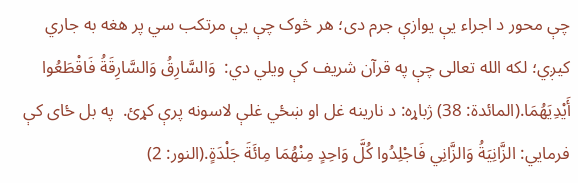چې محور د اجراء يې يوازې جرم دی؛ هر څوک چې يې مرتکب سي پر هغه به جاري کيږي؛ لکه الله تعالی چې په قرآن شريف کې ويلي دي:  وَالسَّارِقُ وَالسَّارِقَةُ فَاقْطَعُوا أَيْدِيَهُمَا.(المائدة: 38) ژباړه: د نارينه غل او ښځي غلې لاسونه پرې کړئ.  په بل ځای کې فرمايي: الزَّانِيَةُ وَالزَّانِي فَاجْلِدُوا كُلَّ وَاحِدٍ مِنْهُمَا مِائَةَ جَلْدَةٍ.(النور: 2)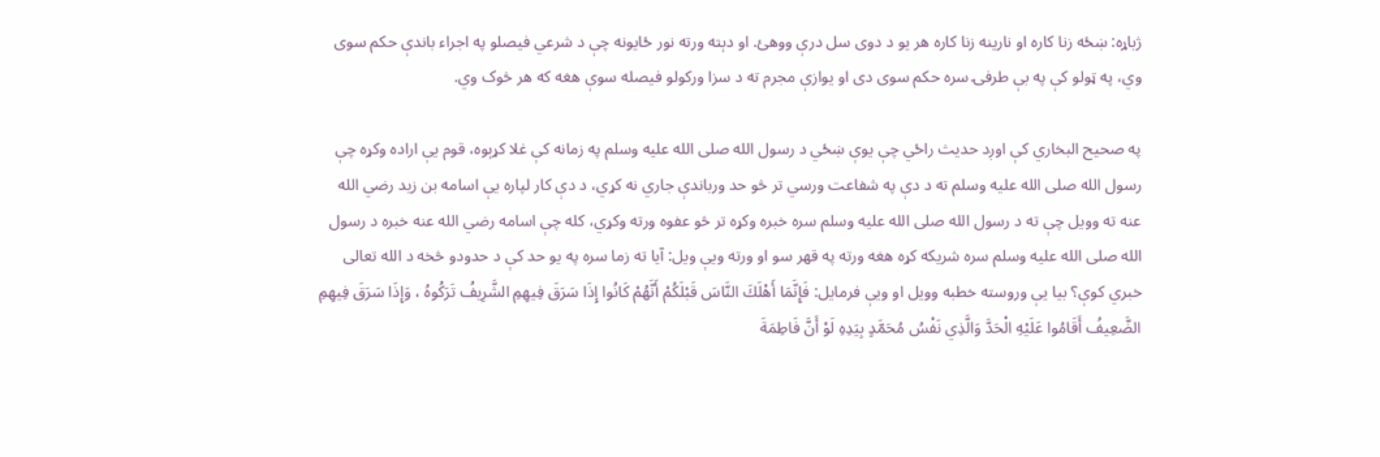ژباړه: ښځه زنا کاره او نارينه زنا کاره هر يو د دوی سل درې ووهئ. او دېته ورته نور ځايونه چې د شرعي فيصلو په اجراء باندې حکم سوی وي، په ټولو کې په بې طرفۍ سره حکم سوی دی او يوازې مجرم ته د سزا ورکولو فيصله سوې هغه که هر څوک وي.

په صحيح البخاري کې اوږد حديث راځي چې يوې ښځي د رسول الله صلی الله عليه وسلم په زمانه کې غلا کړېوه، قوم يې اراده وکړه چې رسول الله صلی الله عليه وسلم ته د دې په شفاعت ورسي تر څو حد ورباندې جاري نه کړي، د دې کار لپاره يې اسامه بن زيد رضي الله عنه ته وويل چې ته د رسول الله صلی الله عليه وسلم سره خبره وکړه تر څو عفوه ورته وکړي، کله چې اسامه رضي الله عنه خبره د رسول الله صلی الله عليه وسلم سره شريکه کړه هغه ورته په قهر سو او ورته ويې ويل: آيا ته زما سره په يو حد کې د حدودو څخه د الله تعالی خبري کوې؟ بيا يې وروسته خطبه وويل او ويې فرمايل: فَإِنَّمَا أَهْلَكَ النَّاسَ قَبْلَكُمْ أَنَّهُمْ كَانُوا إِذَا سَرَقَ فِيهِمِ الشَّرِيفُ تَرَكُوهُ ، وَإِذَا سَرَقَ فِيهِمِ الضَّعِيفُ أَقَامُوا عَلَيْهِ الْحَدَّ وَالَّذِي نَفْسُ مُحَمَّدٍ بِيَدِهِ لَوْ أَنَّ فَاطِمَةَ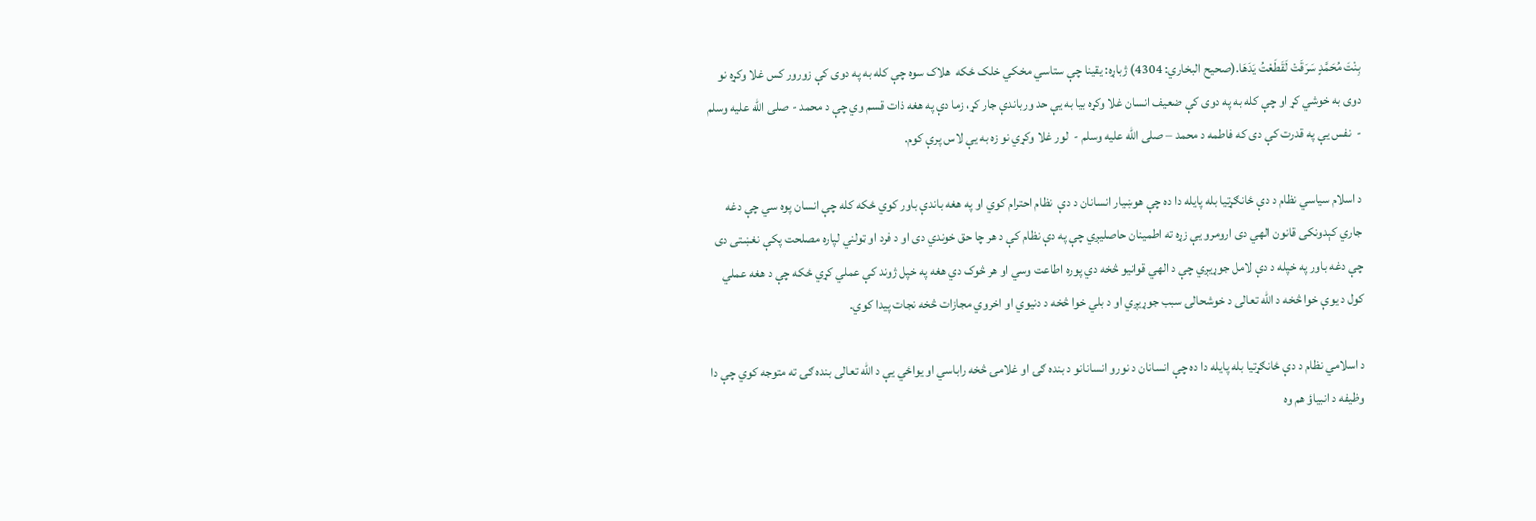بِنْتَ مُحَمَّدٍ سَرَقَتْ لَقَطَعْتُ يَدَهَا.(صحيح البخاري: 4304) ژباړه: يقينا چې ستاسي مخکي خلک ځکه  هلاک سوه چې کله به په دوی کې زورور کس غلا وکړه نو دوی به خوشي کړ او چې کله به په دوی کې ضعيف انسان غلا وکړه بيا به يې حد ورباندې جار کړ، زما دې په هغه ذات قسم وي چې د محمد - صلی الله عليه وسلم -  نفس يې په قدرت کې دی که فاطمه د محمد – صلی الله عليه وسلم -  لور غلا وکړي نو زه به يې لاس پرې کوم.

د اسلام سياسي نظام د دې ځانګړتيا بله پايله دا ده چې هوښيار انسانان د دې  نظام احترام کوي او په هغه باندې باور کوي ځکه کله چې انسان پوه سي چې دغه جاري کېدونکی قانون الهي دی ارومرو يې زړه ته اطمينان حاصليږي چې په دې نظام کې د هر چا حق خوندي دی او د فرد او ټولني لپاره مصلحت پکې نغښتی دی چې دغه باور په خپله د دې لامل جوړيږي چې د الهي قوانيو څخه دي پوره اطاعت وسي او هر څوک دي هغه په خپل ژوند کې عملي کړي ځکه چې د هغه عملي کول د يوې خوا څخه د الله تعالی د خوشحالۍ سبب جوړيږي او د بلي خوا څخه د دنيوي او اخروي مجازات څخه نجات پيدا کوي.

د اسلامي نظام د دې ځانګړتيا بله پايله دا ده چې انسانان د نورو انسانانو د بنده ګۍ او غلامۍ څخه راباسي او يواځي يې د الله تعالی بنده ګۍ ته متوجه کوي چې دا وظيفه د انبياؤ هم وه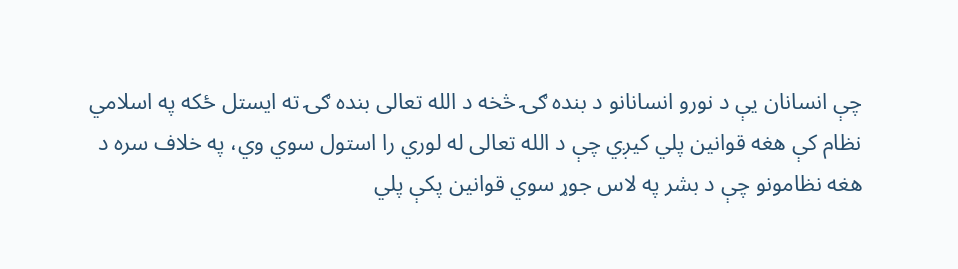چې انسانان يې د نورو انسانانو د بنده ګۍ څخه د الله تعالی بنده ګۍ ته ايستل ځکه په اسلامي نظام کې هغه قوانين پلي کيږي چې د الله تعالی له لوري را استول سوي وي، په خلاف سره د هغه نظامونو چې د بشر په لاس جوړ سوي قوانين پکې پلي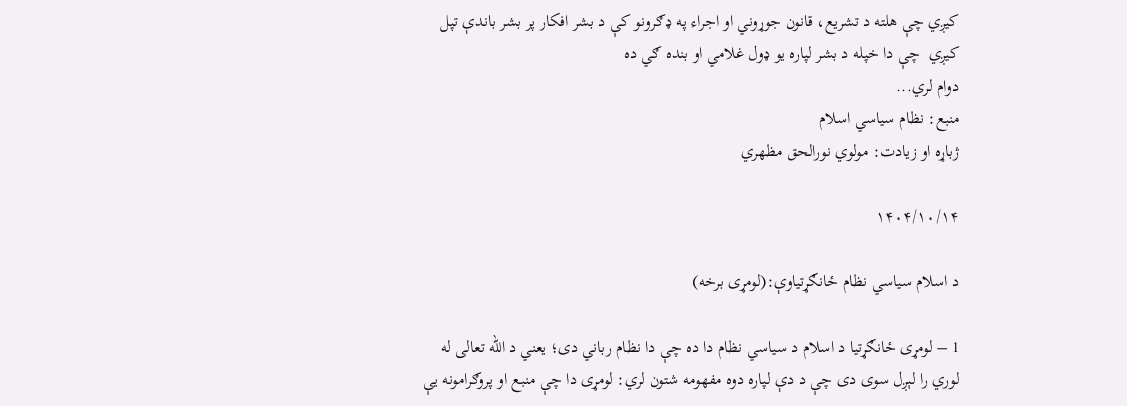کيږي چې هلته د تشريع، قانون جوړوني او اجراء په ډګرونو کې د بشر افکار پر بشر باندې تپل کيږي  چې دا خپله د بشر لپاره يو ډول غلامي او بنده ګي ده
دوام لري...
منبع: نظام سياسي اسلام
ژباړه او زيادت: مولوي نورالحق مظهري

۱۴۰۴/۱۰/۱۴

د اسلام سياسي نظام ځانګړتياوې:(لومړی برخه)

1 – لومړی ځانګړتيا د اسلام د سياسي نظام دا ده چې دا نظام رباني دی؛ يعني د الله تعالی له لوري را لېږل سوی دی چې د دې لپاره دوه مفهومه شتون لري: لومړی دا چې منبع او پروګرامونه يې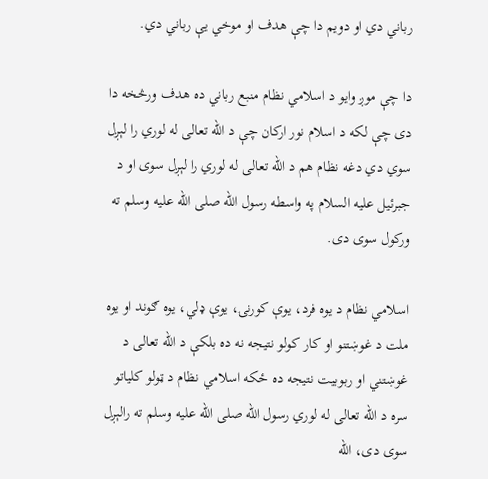رباني دي او دويم دا چې هدف او موخي يې رباني دي.

دا چې موږ وايو د اسلامي نظام منبع رباني ده هدف ورڅخه دا دی چې لکه د اسلام نور ارکان چې د الله تعالی له لوري را لېږل سوي دي دغه نظام هم د الله تعالی له لوري را لېږل سوی او د جبرئيل عليه السلام په واسطه رسول الله صلی الله عليه وسلم ته ورکول سوی دی.

اسلامي نظام د يوه فرد، يوې کورنۍ، يوې ډلي، يوه ګوند او يوه ملت د غوښتنو او کار کولو نتيجه نه ده بلکې د الله تعالی د غوښتني او ربوبيت نتيجه ده ځکه اسلامي نظام د ټولو کلياتو سره د الله تعالی له لوري رسول الله صلی الله عليه وسلم ته رالېږل سوی دی، الله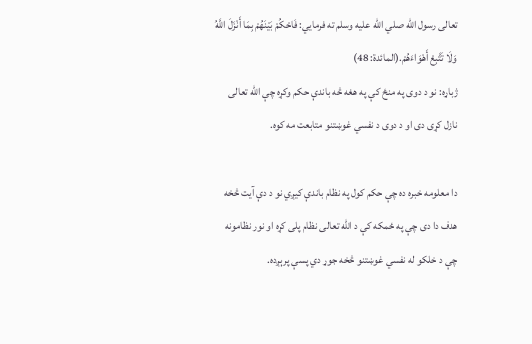تعالی رسول الله صلي الله عليه وسلم ته فرمايي: فَاحْكُمْ بَيْنَهُمْ بِمَا أَنْزَلَ اللَّهُ وَلَا تَتَّبِعْ أَهْوَاءَهُمْ.(المائدة: 48)
ژباړه: نو د دوی په منځ کې په هغه څه باندې حکم وکړه چې الله تعالی نازل کړی دی او د دوی د نفسي غوښتنو متابعت مه کوه.

دا معلومه خبره ده چې حکم کول په نظام باندې کيږي نو د دې آيت څخه هدف دا دی چې په ځمکه کې د الله تعالی نظام پلی کړه او نور نظامونه چې د خلکو له نفسي غوښتنو څخه جوړ دي پسې پرېږده.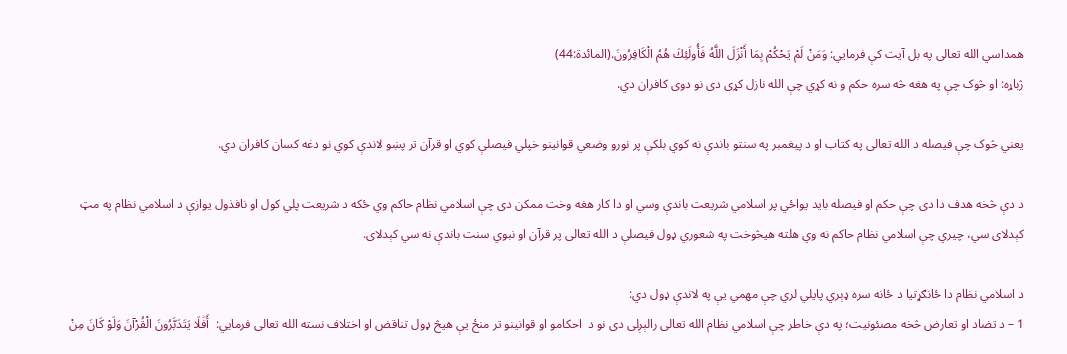همداسي الله تعالی په بل آيت کې فرمايي: وَمَنْ لَمْ يَحْكُمْ بِمَا أَنْزَلَ اللَّهُ فَأُولَئِكَ هُمُ الْكَافِرُونَ.(المائدة:44)
ژباړه: او څوک چې په هغه څه سره حکم و نه کړي چې الله نازل کړی دی نو دوی کافران دي.

يعني څوک چې فيصله د الله تعالی په کتاب او د پيغمبر په سنتو باندې نه کوي بلکې پر نورو وضعي قوانينو خپلي فيصلې کوي او قرآن تر پښو لاندې کوي نو دغه کسان کافران دي.

د دې څخه هدف دا دی چې حکم او فيصله بايد يواځي پر اسلامي شريعت باندې وسي او دا کار هغه وخت ممکن دی چې اسلامي نظام حاکم وي ځکه د شريعت پلي کول او نافذول يوازې د اسلامي نظام په مټ کېدلای سي، چيري چې اسلامي نظام حاکم نه وي هلته هيڅوخت په شعوري ډول فيصلې د الله تعالی پر قرآن او نبوي سنت باندې نه سي کېدلای.

د اسلامي نظام دا ځانګړتيا د ځانه سره ډېري پايلي لري چې مهمي يې په لاندې ډول دي:
1 – د تضاد او تعارض څخه مصئونيت؛ په دې خاطر چې اسلامي نظام الله تعالی رالېږلی دی نو د  احکامو او قوانينو تر منځ يې هيڅ ډول تناقض او اختلاف نسته الله تعالی فرمايي:  أَفَلَا يَتَدَبَّرُونَ الْقُرْآنَ وَلَوْ كَانَ مِنْ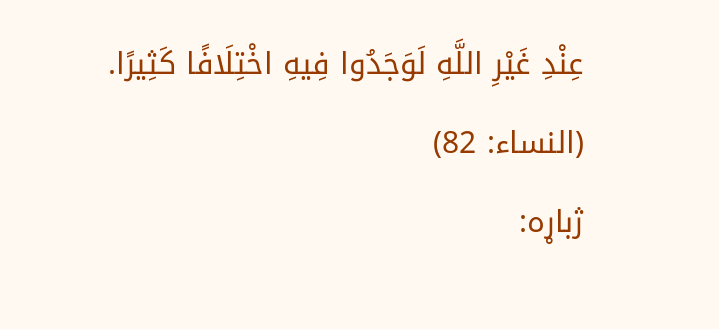عِنْدِ غَيْرِ اللَّهِ لَوَجَدُوا فِيهِ اخْتِلَافًا كَثِيرًا. (النساء: 82)
ژباړه: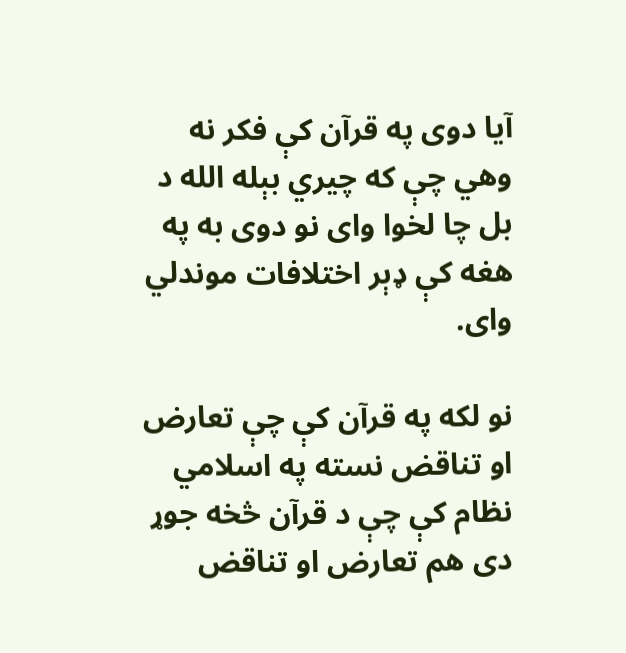آيا دوی په قرآن کې فکر نه وهي چې که چيري بېله الله د بل چا لخوا وای نو دوی به په هغه کې ډېر اختلافات موندلي وای.

نو لکه په قرآن کې چې تعارض او تناقض نسته په اسلامي نظام کې چې د قرآن څخه جوړ دی هم تعارض او تناقض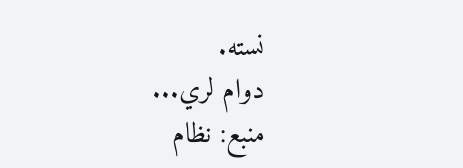نسته.
دوام لري...
منبع: نظام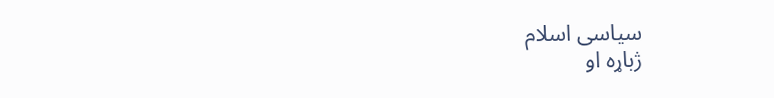سیاسی اسلام
ژباړه او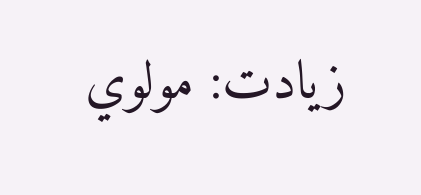زیادت: مولوي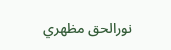نورالحق مظهري